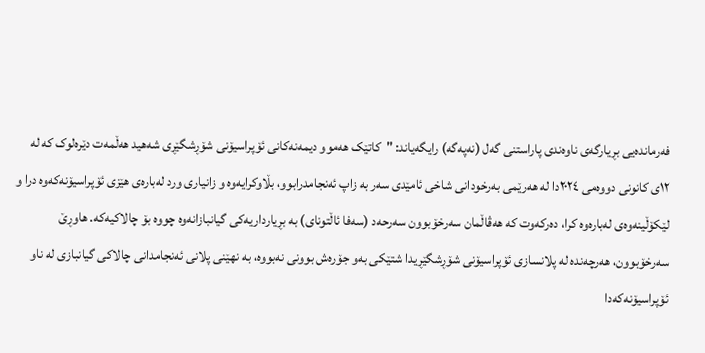فەرماندەیی بڕیارگەی ناوەندی پاراستنی گەل (نەپەگە) رایگەیاند: "کاتێک هەموو دیمەنەکانی ئۆپراسیۆنی شۆڕشگێڕی شەهید هەڵمەت دێرەلوک کە لە ١٢ی کانونی دووەمی ٢٠٢٤دا لە هەرێمی بەرخودانی شاخی ئامێدی سەر بە زاپ ئەنجامدرابوو، بڵاوکرایەوە و زانیاری ورد لەبارەی هێزی ئۆپراسیۆنەکەوە درا و لێکۆڵینەوەی لەبارەوە کرا، دەرکەوت کە هەڤاڵمان سەرخۆبوون سەرحەد (سەفا ئاڵتونای) بە بڕیارداریەکی گیانبازانەوە چووە بۆ چالاکیەکە. هاوڕێ سەرخۆبوون، هەرچەندە لە پلانسازی ئۆپراسیۆنی شۆڕشگێڕیدا شتێکی بەو جۆرەش بوونی نەبووە، بە نهێنی پلانی ئەنجامدانی چالاکی گیانبازی لە ناو ئۆپراسیۆنەکەدا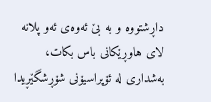داڕشتووە و بە بێ ئەوەی ئەو پلانە لای هاوڕێکانی باس بکات، بەشداری لە ئۆپراسیۆنی شۆڕشگێڕیدا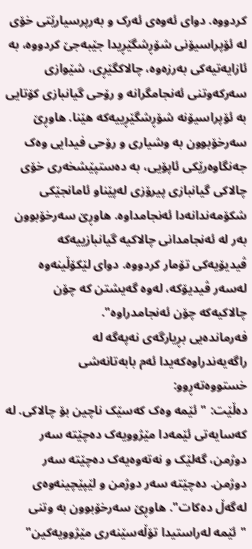کردووە. دوای ئەوەی ئەرک و بەرپرسیارێتی خۆی لە ئۆپراسیۆنی شۆڕشگێڕیدا جێبەجێ کردووە، بە ئازایەتیەکی بەرزەوە، چالاکگێڕی، شێوازی سەرکەوتنی ئەنجامگرانە و رۆحی گیانبازی کۆتایی بە ئۆپراسیۆنە شۆڕشگێڕییەکە هێنا. هاوڕێ سەرخۆبوون بە وشیاری و رۆحی فیدایی وەک جەنگاوەرێکی ئاپۆیی، بە دەستپێشخەری خۆی چالاکی گیانبازی پیرۆزی لەپێناو ئامانجێکی شکۆمەندانەدا ئەنجامداوە. هاوڕێ سەرخۆبوون بەر لە ئەنجامدانی چالاکیە گیانبازییەکە ڤیدیۆیەکی تۆمار کردووە. دوای لێکۆڵینەوە لەسەر ڤیدیۆکە، لەوە گەیشتن کە چۆن چالاکیەکە چۆن ئەنجامدراوە".
فەرماندەیی بڕیارگەی نەپەگە لە راگەیەندراوەکەیدا ئەم بابەتانەشی خستووەتەڕوو:
دەڵێت: "ئێمە وەک کەسێک ناچین بۆ چالاکی. لە کەسایەتی ئێمەدا مێژوویەک دەچێتە سەر دوژمن، گەلێک و نەتەوەیەک دەچێتە سەر دوژمن. دەچێتە سەر دوژمن و لێپێچینەوەی لەگەڵ دەکات". هاوڕێ سەرخۆبوون بە وتنی "ئێمە لەراستیدا تۆڵەسێنەری مێژوویەکین"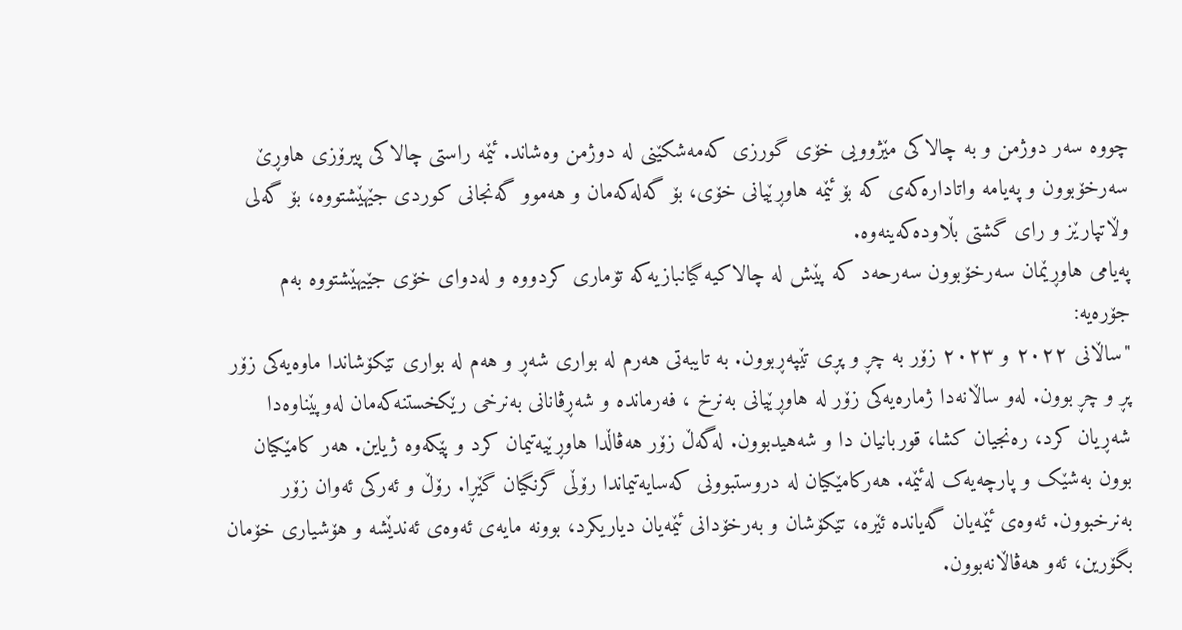چووە سەر دوژمن و بە چالاکی مێژوویی خۆی گورزی کەمەشکێنی لە دوژمن وەشاند. ئێمە راستی چالاکی پیرۆزی هاوڕێ سەرخۆبوون و پەیامە واتادارەکەی کە بۆ ئێمە هاوڕێیانی خۆی، بۆ گەلەکەمان و هەموو گەنجانی کوردی جێهێشتووە، بۆ گەلی وڵاتپارێز و رای گشتی بڵاودەکەینەوە.
پەیامی هاوڕێمان سەرخۆبوون سەرحەد کە پێش لە چالاکیە گیانبازیەکە تۆماری کردووە و لەدوای خۆی جێیهێشتووە بەم جۆرەیە:
"ساڵانی ٢٠٢٢ و ٢٠٢٣ زۆر بە چڕ و پڕی تێپەڕبوون. بە تایبەتی هەرم لە بواری شەڕ و هەم لە بواری تێکۆشاندا ماوەیەکی زۆر پڕ و چڕ بوون. لەو ساڵانەدا ژمارەیەکی زۆر لە هاوڕێیانی بەنرخ ، فەرماندە و شەڕڤانانی بەنرخی رێکخستنەکەمان لەوپێناوەدا شەڕیان کرد، رەنجیان کشا، قوربانیان دا و شەهیدبوون. لەگەڵ زۆر هەڤاڵدا هاوڕێیەتیمان کرد و پێکەوە ژیاین. هەر کامێکیان بوون بەشێک و پارچەیەک لەئێمە. هەرکامێکیان لە دروستبوونی کەسایەتیماندا رۆڵی گرنگیان گێڕا. رۆڵ و ئەرکی ئەوان زۆر بەنرخبوون. ئەوەی ئێمەیان گەیاندە ئێرە، تێکۆشان و بەرخۆدانی ئێمەیان دیاریکرد، بوونە مایەی ئەوەی ئەندێشە و هۆشیاری خۆمان بگۆرین، ئەو هەڤاڵانەبوون.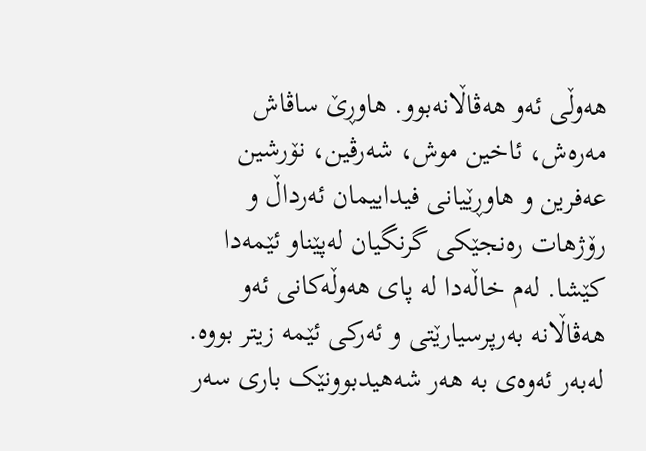هەوڵی ئەو هەڤاڵانەبوو. هاوڕێ ساڤاش مەرەش، ئاخین موش، شەرڤین، نۆرشین عەفرین و هاوڕێیانی فیداییمان ئەرداڵ و رۆژهات رەنجێکی گرنگیان لەپێناو ئێمەدا کێشا. لەم خاڵەدا لە پای هەوڵەکانی ئەو هەڤاڵانە بەرپرسیارێتی و ئەرکی ئێمە زیتر بووە. لەبەر ئەوەی بە هەر شەهیدبوونێک باری سەر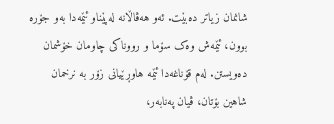شانمان زیاتر دەبێت. ئەو هەڤاڵانە لەپێناو ئێمەدا بەو جۆرە بوون، ئێمەش وەک سۆما و رووناکی چاومان خۆشمان دەویستن. لەم قۆناغەدا ئێمە هاوڕێیانی زۆر بە نرخمان شاهین بۆتان، ڤیان پەنابەر،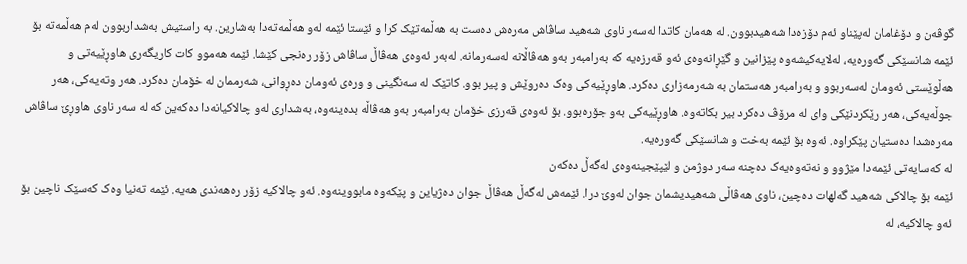گوڤەن و دۆغامان لەپێناو ئەم دۆزەدا شەهیدبوون. لە هەمان کاتدا لەسەر ناوی شەهید ساڤاش مەرەش دەست بە هەڵمەتێک کرا و ئێستا ئێمە لەو هەڵمەتەدا بەشارین. بە راستیش بەشداربوون لەم هەڵمەتە بۆ ئێمە شانسێکی گەورەیە، لەلایەکیشەوە پێزانین و گێڕانەوەی ئەو قەرزەیە کە بەرامبەر بەو هەڤاڵانە لەسەرمانە. لەبەر ئەوەی هەڤاڵ ساڤاش زۆر رەنجی کێشا. ئێمە هەموو کات کاریگەری هاوڕێیەتی و هەڵوێستی ئەومان لەسەربوو و بەرامبەر هەستمان بە شەرمەزاری دەکرد. هاوڕێیەکی وەک دەروێش و پیر بوو. کاتێک لە سەنگینی و ورەی ئەومان دەڕوانی، شەرممان لە خۆمان دەکرد. هەر وتەیەکی، هەر جوڵەیەکی، هەر رێکردنێکی وای لە مرۆڤ دەکرد بیر بکاتەوە. هاوڕێیەکی بەو جۆرەبوو. بۆ ئەوەی قەرزی خۆمان بەرامبەر بەو هەڤاڵە بدەینەوە، بەشداری لەو چالاکیانەدا دەکەین کە لە سەر ناوی هاوڕێ ساڤاش مەرەشدا دەستیان پێکراوە. ئەوە بۆ ئێمە بەخت و شانسێکی گەورەیە.
لە کەسایەتی ئێمەدا مێژوو و نەتەوەیەک دەچنە سەر دوژمن و لێپێجینەوەی لەگەڵ دەکەن
ئێمە بۆ چالاکی شەهید گەلهات دەچین، ناوی هەڤاڵی شەهیدیشمان جوان لەوێ درا. ئێمەش لەگەڵ هەڤاڵ جوان دەژیاین و پێکەوە مابووینەوە. ئەو چالاکیە زۆر رەهەندی هەیە. ئێمە تەنیا وەک کەسێک ناچین بۆ ئەو چالاکیە، لە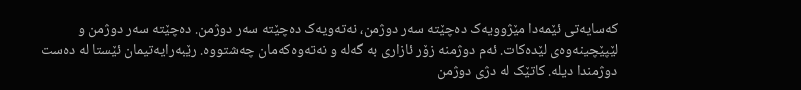کەسایەتی ئێمەدا مێژوویەک دەچێتە سەر دوژمن، نەتەویەک دەچێتە سەر دوژمن. دەچێتە سەر دوژمن و لێپێچینەوەی لێدەکات. ئەم دوژمنە زۆر ئازاری بە گەلە و نەتەوەکەمان چەشتووە. رێبەرایەتیمان ئێستا لە دەست دوژمندا دیلە. کاتێک لە دژی دوژمن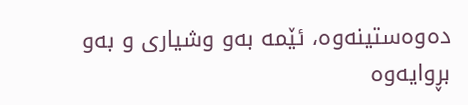دەوەستینەوە، ئێمە بەو وشیاری و بەو بڕوایەوە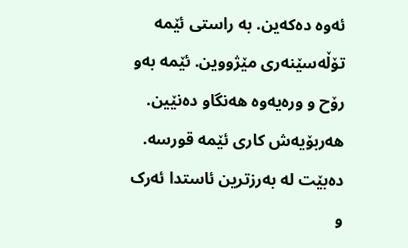ئەوە دەکەین. بە راستی ئێمە تۆڵەسێنەری مێژووین. ئێمە بەو رۆح و ورەیەوە هەنگاو دەنێین. هەربۆیەش کاری ئێمە قورسە. دەبێت لە بەرزترین ئاستدا ئەرک و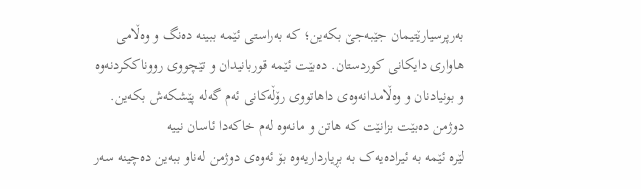بەرپرسیارێتیمان جێبەجێ بکەین؛ کە بەراستی ئێمە ببینە دەنگ و وەڵامی هاواری دایکانی کوردستان. دەبێت ئێمە قوربانیدان و تێچووی رووناککردنەوە و بونیادنان و وەڵامدانەوەی داهاتووی رۆڵەکانی ئەم گەلە پێشکەش بکەین.
دوژمن دەبێت بزانێت کە هاتن و مانەوە لەم خاکەدا ئاسان نییە
لێرە ئێمە بە ئیرادەیەک بە بڕیارداریەوە بۆ ئەوەی دوژمن لەناو ببەین دەچینە سەر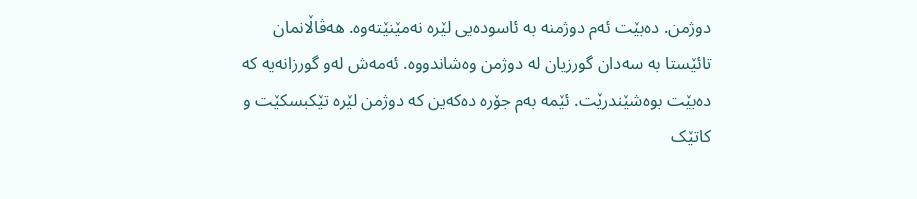دوژمن. دەبێت ئەم دوژمنە بە ئاسودەیی لێرە نەمێنێتەوە. هەڤاڵانمان تائێستا بە سەدان گورزیان لە دوژمن وەشاندووە. ئەمەش لەو گورزانەیە کە دەبێت بوەشێندرێت. ئێمە بەم جۆرە دەکەین کە دوژمن لێرە تێکبسکێت و کاتێک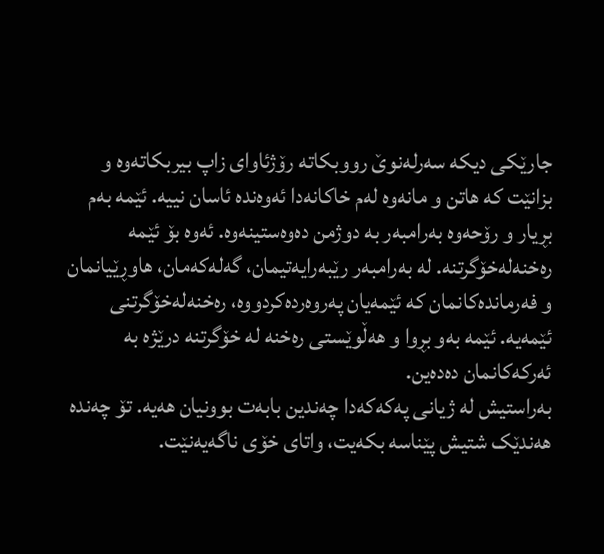جارێکی دیکە سەرلەنوێ رووبکاتە رۆژئاوای زاپ بیربکاتەوە و بزانێت کە هاتن و مانەوە لەم خاکانەدا ئەوەندە ئاسان نییە. ئێمە بەم بڕیار و رۆحەوە بەرامبەر بە دوژمن دەوەستینەوە. ئەوە بۆ ئێمە رەخنەلەخۆگرتنە. لە بەرامبەر رێبەرایەتیمان، گەلەکەمان، هاوڕێیانمان و فەرماندەکانمان کە ئێمەیان پەروەردەکردووە، رەخنەلەخۆگرتنی ئێمەیە. ئێمە بەو بڕوا و هەڵوێستی رەخنە لە خۆگرتنە درێژە بە ئەرکەکانمان دەدەین.
بەراستیش لە ژیانی پەکەکەدا چەندین بابەت بوونیان هەیە. تۆ چەندە هەندێک شتیش پێناسە بکەیت، واتای خۆی ناگەیەنێت.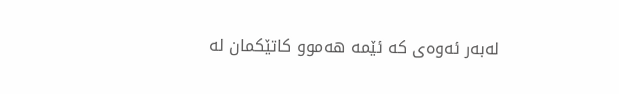لەبەر ئەوەی کە ئێمە هەموو کاتێکمان لە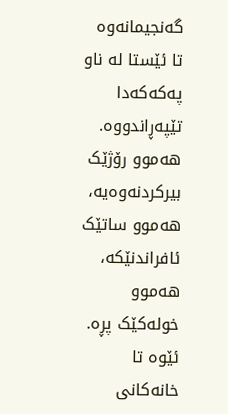گەنجیمانەوە تا ئێستا لە ناو پەکەکەدا تێپەڕاندووە. هەموو رۆژێک بیرکردنەوەیە، هەموو ساتێک ئافراندنێکە، هەموو خولەکێک پڕە. ئێوە تا خانەکانی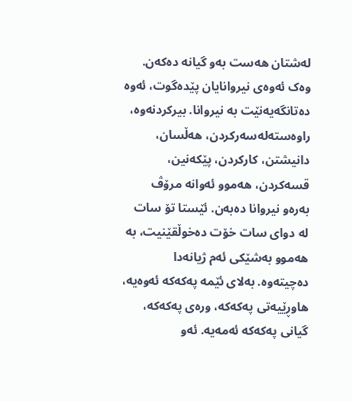لەشتان هەست بەو گیانە دەکەن. وەک ئەوەی نیروانایان پێدەگوت، ئەوە دەتانگەیەنێت بە نیروانا. بیرکردنەوە، راوەستەلەسەرکردن، هەڵسان، دانیشتن، کارکردن، پێکەنین، قسەکردن، هەموو ئەوانە مرۆڤ بەرەو نیروانا دەبەن. ئێستا تۆ سات لە دوای سات خۆت دەخوڵقێنیت، بە هەموو بەشێکی ئەم ژیانەدا دەچیتەوە. بەلای ئێمە پەکەکە ئەوەیە، هاوڕێیەتی پەکەکە، ورەی پەکەکە، گیانی پەکەکە ئەمەیە. ئەو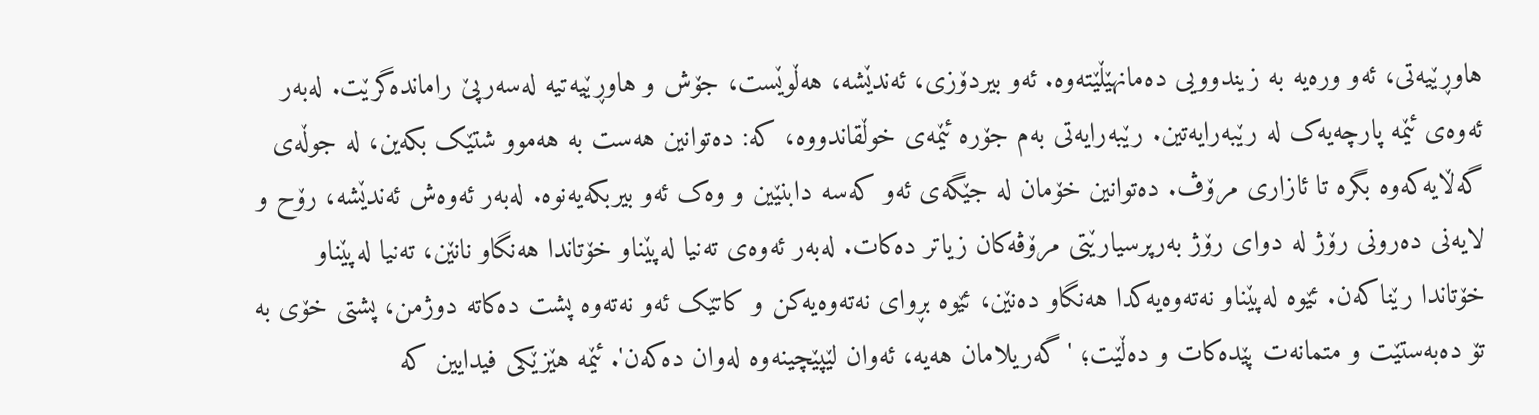هاوڕێیەتی، ئەو ورەیە بە زیندوویی دەمانهێڵێتەوە. ئەو بیردۆزی، ئەندێشە، هەڵوێست، جۆش و هاوڕێیەتیە لەسەرپێ راماندەگرێت. لەبەر ئەوەی ئێمە پارچەیەک لە رێبەرایەتین. رێبەرایەتی بەم جۆرە ئێمەی خوڵقاندووە، کە: دەتوانین هەست بە هەموو شتێک بکەین، لە جوڵەی گەڵایەکەوە بگرە تا ئازاری مرۆڤ. دەتوانین خۆمان لە جێگەی ئەو کەسە دابنێین و وەک ئەو بیربکەیەنوە. لەبەر ئەوەش ئەندێشە، رۆح و لایەنی دەرونی رۆژ لە دوای رۆژ بەرپرسیارێتی مرۆڤەکان زیاتر دەکات. لەبەر ئەوەی تەنیا لەپێناو خۆتاندا هەنگاو نانێن، تەنیا لەپێناو خۆتاندا رێناکەن. ئێوە لەپێناو نەتەوەیەکدا هەنگاو دەنێن، ئێوە بڕوای نەتەوەیەکن و کاتێک ئەو نەتەوە پشت دەکاتە دوژمن، پشتی خۆی بە تۆ دەبەستێت و متمانەت پێدەکات و دەڵێت؛ 'گەریلامان هەیە، ئەوان لێپێچینەوە لەوان دەکەن'. ئێمە هێزێکی فیدایین کە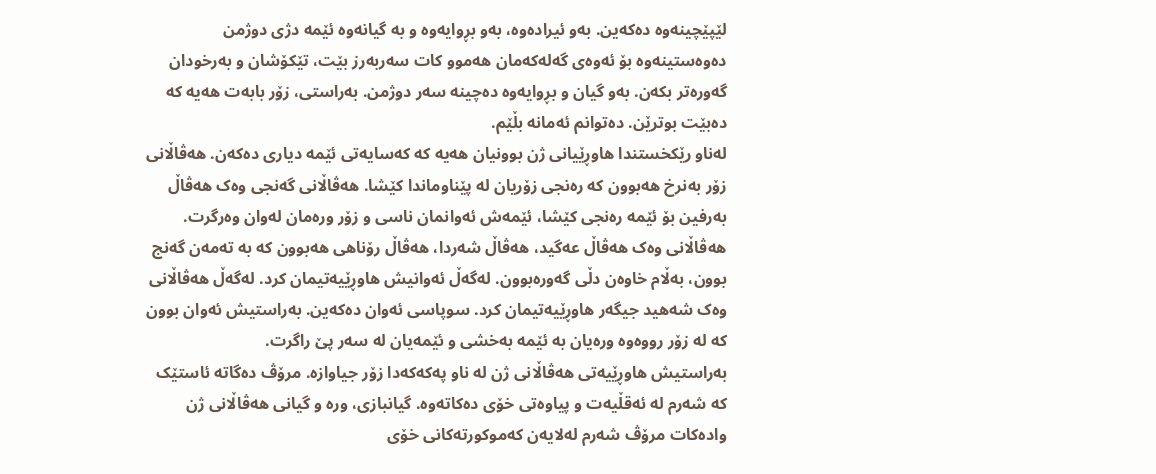لێپێچینەوە دەکەین. بەو ئیرادەوە، بەو بڕوایەوە و بە گیانەوە ئێمە دژی دوژمن دەوەستینەوە بۆ ئەوەی گەلەکەمان هەموو کات سەربەرز بێت، تێکۆشان و بەرخودان گەورەتر بکەن. بەو گیان و بڕوایەوە دەچینە سەر دوژمن. بەراستی، زۆر بابەت هەیە کە دەبێت بوترێن. دەتوانم ئەمانە بڵێم.
لەناو رێکخستندا هاوڕێیانی ژن بوونیان هەیە کە کەسایەتی ئێمە دیاری دەکەن. هەڤاڵانی زۆر بەنرخ هەبوون کە رەنجی زۆریان لە پێناوماندا کێشا. هەڤاڵانی گەنجی وەک هەڤاڵ بەرفین بۆ ئێمە رەنجی کێشا، ئێمەش ئەوانمان ناسی و زۆر ورەمان لەوان وەرگرت. هەڤاڵانی وەک هەڤاڵ عەگید، هەڤاڵ شەردا، هەڤاڵ رۆناهی هەبوون کە بە تەمەن گەنج بوون، بەڵام خاوەن دڵی گەورەبوون. لەگەڵ ئەوانیش هاوڕێیەتیمان کرد. لەگەڵ هەڤاڵانی وەک شەهید جیگەر هاوڕێیەتیمان کرد. سوپاسی ئەوان دەکەین. بەراستیش ئەوان بوون کە لە زۆر رووەوە ورەیان بە ئێمە بەخشی و ئێمەیان لە سەر پێ راگرت.
بەراستیش هاوڕێیەتی هەڤاڵانی ژن لە ناو پەکەکەدا زۆر جیاوازە. مرۆڤ دەگاتە ئاستێک کە شەرم لە ئەقڵیەت و پیاوەتی خۆی دەکاتەوە. گیانبازی، ورە و گیانی هەڤاڵانی ژن وادەکات مرۆڤ شەرم لەلایەن کەموکورتەکانی خۆی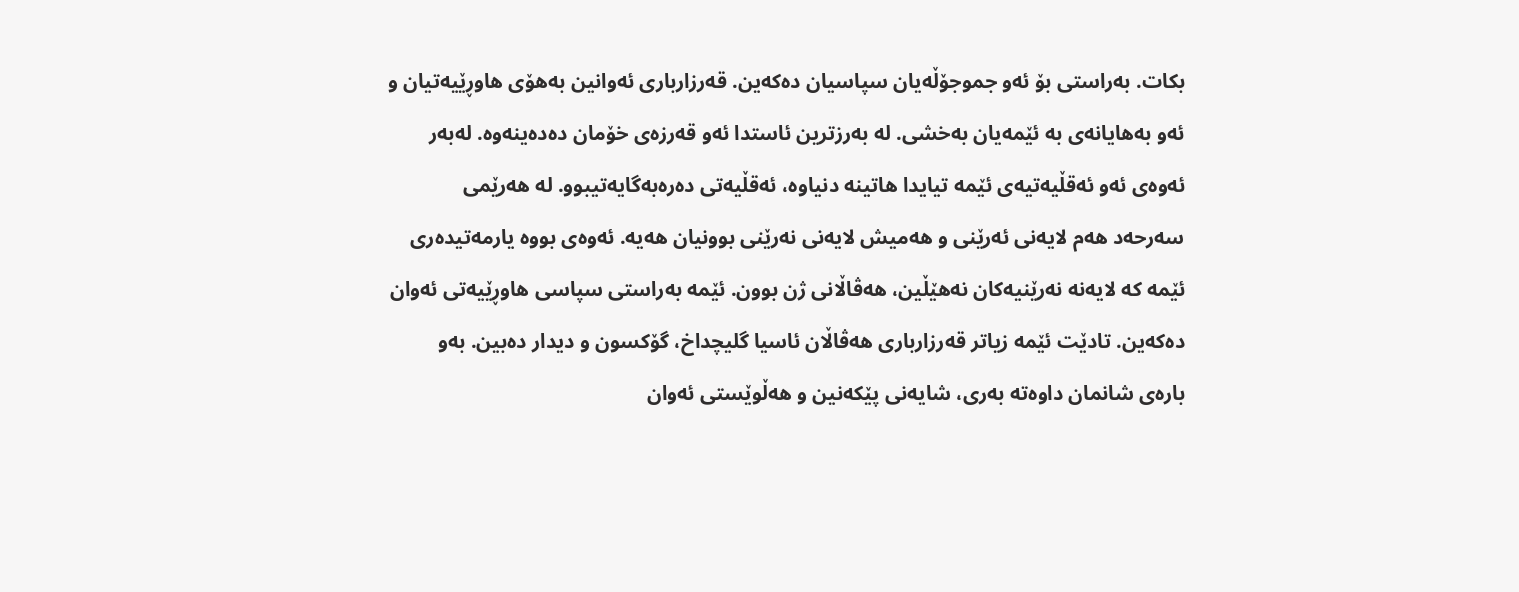بکات. بەراستی بۆ ئەو جموجۆڵەیان سپاسیان دەکەین. قەرزارباری ئەوانین بەهۆی هاوڕێیەتیان و ئەو بەهایانەی بە ئێمەیان بەخشی. لە بەرزترین ئاستدا ئەو قەرزەی خۆمان دەدەینەوە. لەبەر ئەوەی ئەو ئەقڵیەتیەی ئێمە تیایدا هاتینە دنیاوە، ئەقڵیەتی دەرەبەگایەتیبوو. لە هەرێمی سەرحەد هەم لایەنی ئەرێنی و هەمیش لایەنی نەرێنی بوونیان هەیە. ئەوەی بووە یارمەتیدەری ئێمە کە لایەنە نەرێنیەکان نەهێڵین، هەڤاڵانی ژن بوون. ئێمە بەراستی سپاسی هاوڕێیەتی ئەوان دەکەین. تادێت ئێمە زیاتر قەرزارباری هەڤاڵان ئاسیا گلیچداخ، گۆکسون و دیدار دەبین. بەو بارەی شانمان داوەتە بەری، شایەنی پێکەنین و هەڵوێستی ئەوان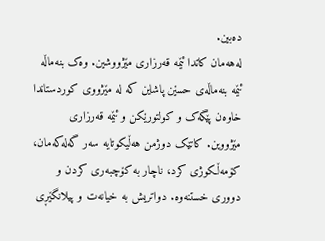دەبین.
لەهەمان کاتدا ئێمە قەرزاری مێژووشین. وەک بنەماڵە ئێمە بنەماڵەی حسێن پاشاین کە لە مێژووی کوردستاندا خاوەن پێگەک و کولتورێکن و ئێمە قەرزاری مێژووین. کاتێک دوژمن هەڵیکوتایە سەر گەلەکەمان، کۆمەڵکوژی کرد، ناچار بە کۆچبەری کردن و دووری خستنەوە. دواتریش بە خیانەت و پیلانگێڕی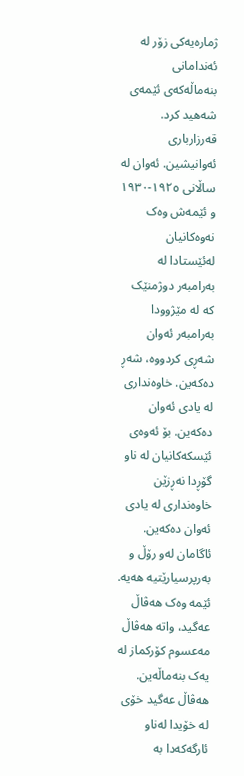ژمارەیەکی زۆر لە ئەندامانی بنەماڵەکەی ئێمەی شەهید کرد. قەرزارباری ئەوانیشین. ئەوان لە ساڵانی ١٩٢٥-١٩٣٠ و ئێمەش وەک نەوەکانیان لەئێستادا لە بەرامبەر دوژمنێک کە لە مێژوودا بەرامبەر ئەوان شەڕی کردووە، شەڕ دەکەین. خاوەنداری لە یادی ئەوان دەکەین. بۆ ئەوەی ئێسکەکانیان لە ناو گۆڕدا نەڕزێن خاوەنداری لە یادی ئەوان دەکەین. ئاگامان لەو رۆڵ و بەرپرسیارێتیە هەیە.
ئێمە وەک هەڤاڵ عەگید، واتە هەڤاڵ مەعسوم کۆرکماز لە یەک بنەماڵەین. هەڤاڵ عەگید خۆی لە خۆیدا لەناو ئارگەکەدا بە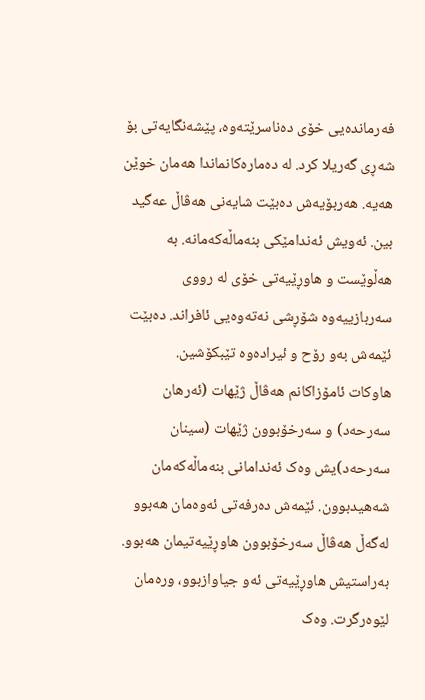فەرماندەیی خۆی دەناسرێتەوە، پێشەنگایەتی بۆ شەڕی گەریلا کرد. لە دەمارەکانماندا هەمان خوێن هەیە. هەربۆیەش دەبێت شایەنی هەڤاڵ عەگید بین. ئەویش ئەندامێکی بنەماڵەکەمانە. بە هەڵوێست و هاوڕێیەتی خۆی لە رووی سەربازییەوە شۆڕشی نەتەوەیی ئافراند. دەبێت ئێمەش بەو رۆح و ئیرادەوە تێبکۆشین.
هاوکات ئامۆزاکانم هەڤاڵ ژێهات (ئەرهان سەرحەد) و سەرخۆبوون ژێهات (سینان سەرحەد)یش وەک ئەندامانی بنەماڵەکەمان شەهیدبوون. ئێمەش دەرفەتی ئەوەمان هەبوو لەگەڵ هەڤاڵ سەرخۆبوون هاوڕێیەتیمان هەبوو. بەراستیش هاوڕێیەتی ئەو جیاوازبوو، ورەمان لێوەرگرت. وەک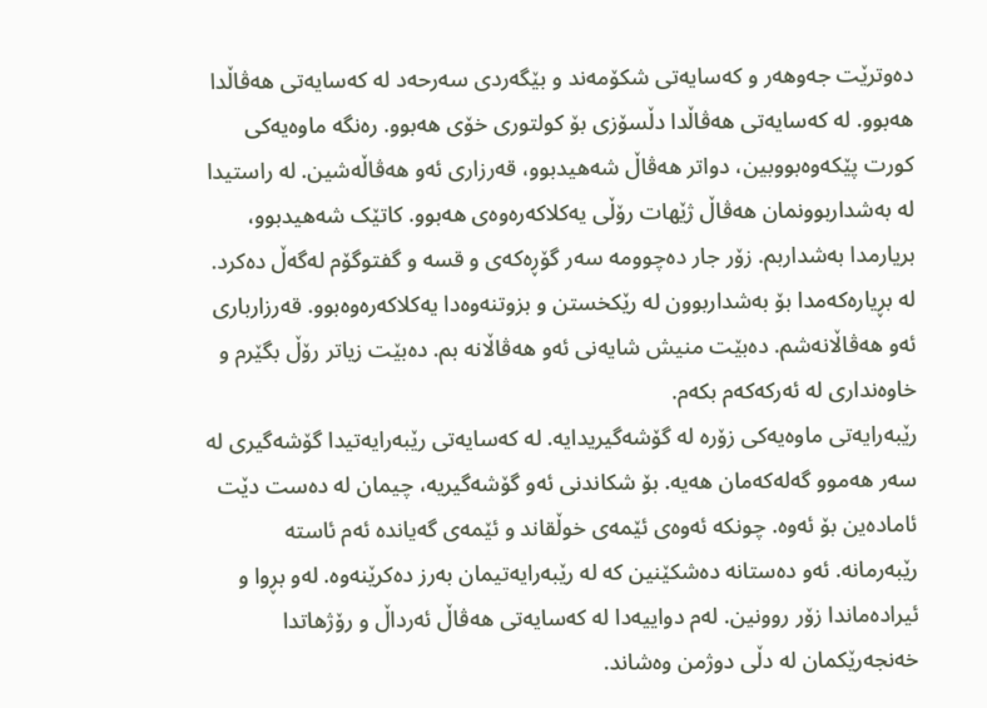دەوترێت جەوهەر و کەسایەتی شکۆمەند و بێگەردی سەرحەد لە کەسایەتی هەڤاڵدا هەبوو. لە کەسایەتی هەڤاڵدا دڵسۆزی بۆ کولتوری خۆی هەبوو. رەنگە ماوەیەکی کورت پێکەوەبووبین، دواتر هەڤاڵ شەهیدبوو، قەرزاری ئەو هەڤاڵەشین. لە راستیدا لە بەشداربوونمان هەڤاڵ ژێهات رۆڵی یەکلاکەرەوەی هەبوو. کاتێک شەهیدبوو، بریارمدا بەشداربم. زۆر جار دەچوومە سەر گۆڕەکەی و قسە و گفتوگۆم لەگەڵ دەکرد. لە بڕیارەکەمدا بۆ بەشداربوون لە رێکخستن و بزوتنەوەدا یەکلاکەرەوەبوو. قەرزارباری ئەو هەڤاڵانەشم. دەبێت منیش شایەنی ئەو هەڤاڵانە بم. دەبێت زیاتر رۆڵ بگێرم و خاوەنداری لە ئەرکەکەم بکەم.
رێبەرایەتی ماوەیەکی زۆرە لە گۆشەگیریدایە. لە کەسایەتی رێبەرایەتیدا گۆشەگیری لە سەر هەموو گەلەکەمان هەیە. بۆ شکاندنی ئەو گۆشەگیریە، چیمان لە دەست دێت ئامادەین بۆ ئەوە. چونکە ئەوەی ئێمەی خوڵقاند و ئێمەی گەیاندە ئەم ئاستە رێبەرمانە. ئەو دەستانە دەشکێنین کە لە رێبەرایەتیمان بەرز دەکرێنەوە. لەو بڕوا و ئیرادەماندا زۆر روونین. لەم دواییەدا لە کەسایەتی هەڤاڵ ئەرداڵ و رۆژهاتدا خەنجەرێکمان لە دڵی دوژمن وەشاند.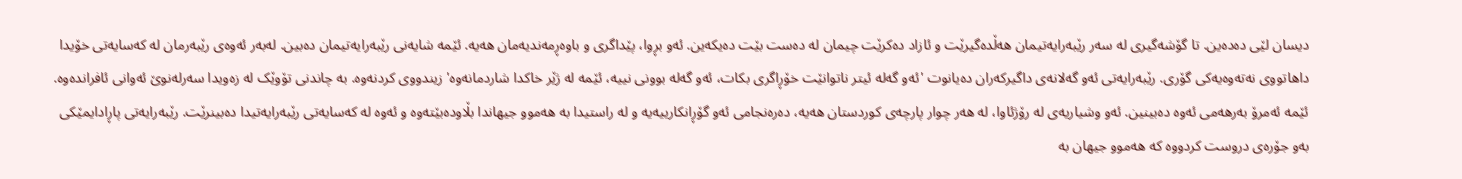دیسان لێی دەدەین. تا گۆشەگیری لە سەر رێبەرایەتیمان هەڵدەگیرێت و ئازاد دەکرێت چیمان لە دەست بێت دەیکەین. ئەو بڕوا، پێداگری و باوەڕمەندیەمان هەیە. ئێمە شایەنی رێبەرایەتیمان دەبین. لەبەر ئەوەی رێبەرمان لە کەسایەتی خۆیدا داهاتووی نەتەوەیەکی گۆری. رێبەرایەتی ئەو گەلانەی داگیرکەران دەیانوت 'ئەو گەلە ئیتر ناتوانێت خۆڕاگری بکات، ئەو گەلە بوونی نییە، ئێمە لە ژێر خاکدا شاردمانەوە' زیندووی کردنەوە. بە چاندنی تۆوێک لە زەویدا سەرلەنوێ ئەوانی ئافراندەوە. ئێمە ئەمرۆ بەرهەمی ئەوە دەبینین. ئەو وشیاریەی لە رۆژئاوا، لە هەر چوار پارچەی کوردستان هەیە، دەرەنجامی ئەو گۆڕانکارییەیە و لە راستیدا بە هەموو جیهاندا بڵاودەبێتەوە و ئەوە لە کەسایەتی رێبەرایەتیدا دەبینرێت. رێبەرایەتی پاڕادایمێکی بەو جۆرەی دروست کردووە کە هەموو جیهان بە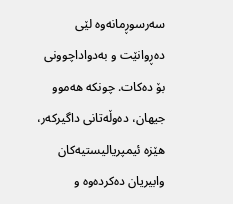سەرسوڕمانەوە لێی دەڕوانێت و بەدواداچوونی بۆ دەکات. چونکە هەموو جیهان، دەوڵەتانی داگیرکەر، هێزە ئیمپریالیستیەکان وابیریان دەکردەوە و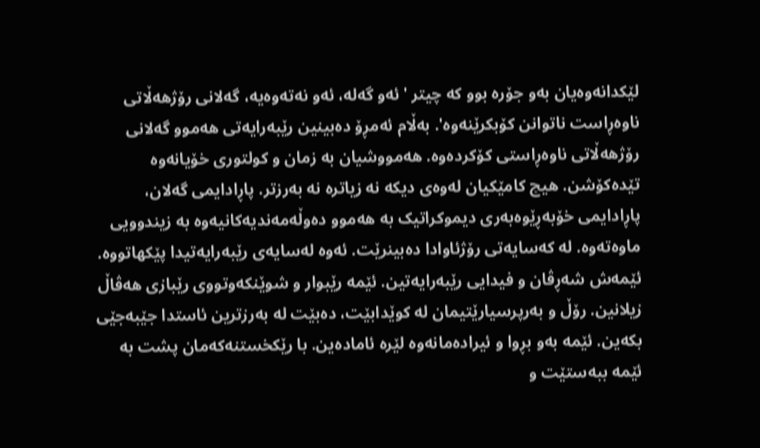لێکدانەوەیان بەو جۆرە بوو کە چیتر 'ئەو گەلە، ئەو نەتەوەیە، گەلانی رۆژهەڵاتی ناوەڕاست ناتوانن کۆبکرێنەوە'. بەڵام ئەمڕۆ دەبینین رێبەرایەتی هەموو گەلانی رۆژهەڵاتی ناوەڕاستی کۆکردەوە. هەمووشیان بە زمان و کولتوری خۆیانەوە تێدەکۆشن. هیچ کامێکیان لەوەی دیکە نە زیاترە نە بەرزتر. پاڕادایمی گەلان، پاڕادایمی خۆبەڕێوەبەری دیموکراتیک بە هەموو دەوڵەمەندیەکانیەوە بە زیندوویی ماوەتەوە. لە کەسایەتی رۆژئاوادا دەبینرێت. ئەوە لەسایەی رێبەرایەتیدا پێکهاتووە. ئێمەش شەڕڤان و فیدایی رێبەرایەتین. ئێمە رێبوار و شوێنکەوتووی رێبازی هەڤاڵ زیلانین. رۆڵ و بەرپرسیارێتیمان لە کوێدابێت، دەبێت لە بەرزترین ئاستدا جێبەجێی بکەین. ئێمە بەو بڕوا و ئیرادەمانەوە لێرە ئامادەین. با رێکخستنەکەمان پشت بە ئێمە ببەستێت و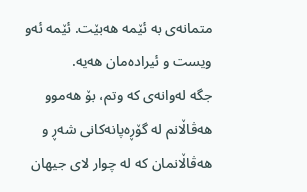متمانەی بە ئێمە هەبێت. ئێمە ئەو ویست و ئیرادەمان هەیە.
جگە لەوانەی کە وتم، بۆ هەموو هەڤاڵانم لە گۆڕەپانەکانی شەڕ و هەڤاڵانمان کە لە چوار لای جیهان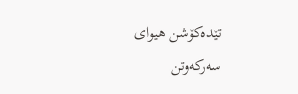تێدەکۆشن هیوای سەرکەوتن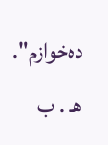دەخوازم".
هـ . ب